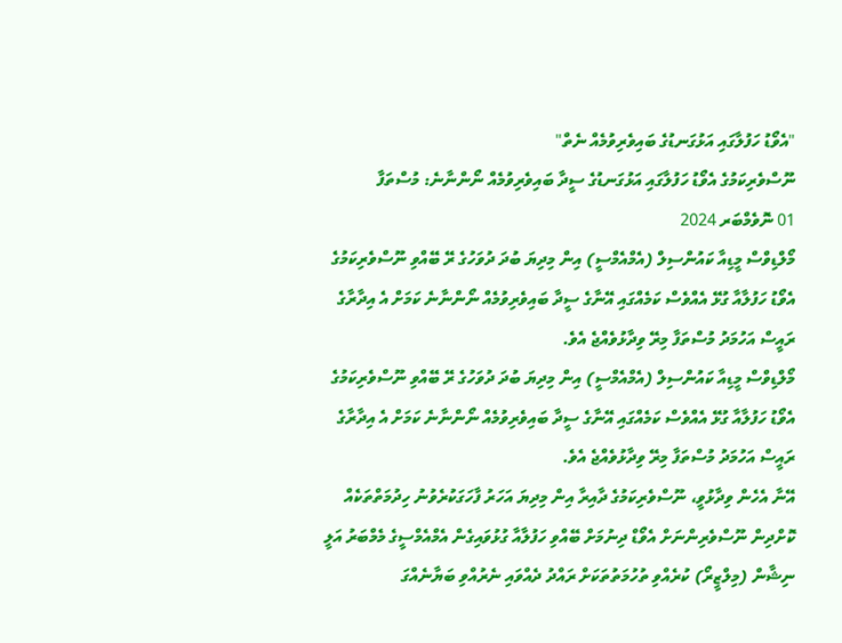"އެވޯޑު ހަފުލާގައި އަޅުގަނޑުގެ ބައިވެރިވުމެއް ނެތް"
ނޫސްވެރިކަމުގެ އެވޯޑު ހަފުލާގައި އަޅުގަނޑުގެ ސީދާ ބައިވެރިވުމެއް ނޯންނާނެ: މުސްތަފާ
01 ނޮވެމްބަރ 2024
މޯލްޑިވްސް މީޑިއާ ކައުންސިލް (އެމްއެމްސީ) އިން މިދިޔަ ބުދަ ދުވަހުގެ ރޭ ބޭއްވި ނޫސްވެރިކަމުގެ އެވޯޑު ހަފުލާއާ ގުޅޭ އެއްވެސް ކަމެއްގައި އޭނާގެ ސީދާ ބައިވެރިވުމެއް ނޯންނާނެ ކަމަށް އެ އިދާރާގެ ރައީސް އަހުމަދު މުސްތަފާ މިރޭ ވިދާޅުވެއްޖެ އެވެ.
މޯލްޑިވްސް މީޑިއާ ކައުންސިލް (އެމްއެމްސީ) އިން މިދިޔަ ބުދަ ދުވަހުގެ ރޭ ބޭއްވި ނޫސްވެރިކަމުގެ އެވޯޑު ހަފުލާއާ ގުޅޭ އެއްވެސް ކަމެއްގައި އޭނާގެ ސީދާ ބައިވެރިވުމެއް ނޯންނާނެ ކަމަށް އެ އިދާރާގެ ރައީސް އަހުމަދު މުސްތަފާ މިރޭ ވިދާޅުވެއްޖެ އެވެ.
އޭނާ އެހެން ވިދާޅުވީ، ނޫސްވެރިކަމުގެ ދާއިރާ އިން މިދިޔަ އަހަރު ފާހަގަކުރެވުނު ހިދުމަތްތަކެއް ކޮށްދިން ނޫސްވެރިންނަށް އެވޯޑް ދިނުމަށް ބޭއްވި ހަފުލާއާ ގުޅުވައިގެން އެމްއެމްސީގެ މެމްބަރު އަލީ ނިޝާން (މިލްޒީރޯ) ކުރެއްވި ތުހުމަތުތަކަށް ރައްދު ދެއްވައި ނެރުއްވި ބަޔާނެއްގަ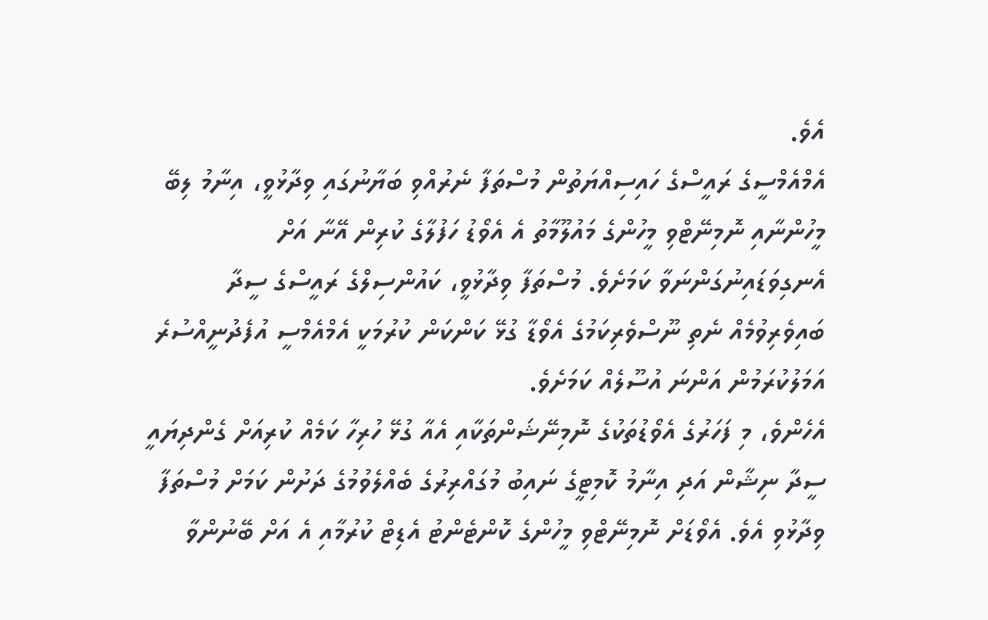އެވެ.
އެމްއެމްސީގެ ރައީސްގެ ހައިސިއްޔަތުން މުސްތަފާ ނެރުއްވި ބަޔާނުގައި ވިދާޅުވީ، އިނާމު ލިބޭ މީހުންނާއި ނޮމިނޭޓްވި މީހުންގެ މައުލޫމާތު އެ އެވޯޑު ހަފުލާގެ ކުރިން އޭނާ އަށް އެނގިވަޑައިނުގަންނަވާ ކަމަށެވެ. މުސްތަފާ ވިދާޅުވީ، ކައުންސިލްގެ ރައީސްގެ ސީދާ ބައިވެރިވުމެއް ނެތި ނޫސްވެރިކަމުގެ އެވޯޑާ ގުޅޭ ކަންކަން ކުރުމަކީ އެމްއެމްސީ އުފެދުނީއްސުރެ އަމަލުކުރަމުން އަންނަ އުސޫލެއް ކަމަށެވެ.
އެހެންވެ، މި ފަހަރުގެ އެވޯޑުތަކުގެ ނޮމިނޭޝަންތަކާއި އެއާ ގުޅޭ ހުރިހާ ކަމެއް ކުރިއަށް ގެންދިޔައީ ސީދާ ނިޝާން އަދި އިނާމު ކޮމިޓީގެ ނައިބު މުގައްރިރުގެ ބެއްލެވުމުގެ ދަށުން ކަމަށް މުސްތަފާ ވިދާޅުވި އެވެ. އެވޯޑަށް ނޮމިނޭޓްވި މީހުންގެ ކޮންޓެންޓު އެޑިޓް ކުރުމާއި އެ އަށް ބޭނުންވާ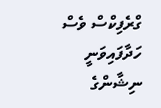ގްރެފިކްސް ވެސް ހަދާފައިވަނީ ނިޝާންގެ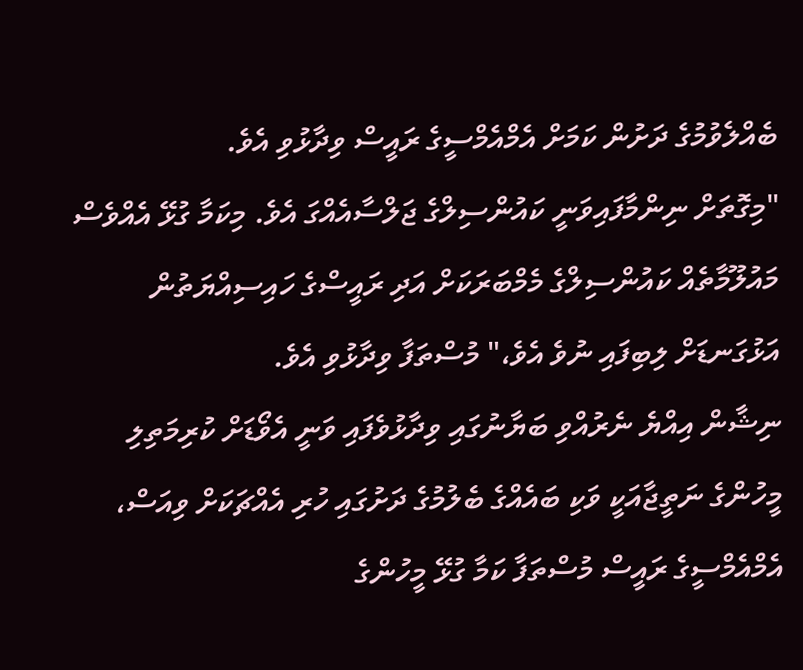ބެއްލެވުމުގެ ދަށުން ކަމަށް އެމްއެމްސީގެ ރައީސް ވިދާޅުވި އެވެ.
"މިގޮތަށް ނިންމާފައިވަނީ ކައުންސިލްގެ ޖަލްސާއެއްގަ އެވެ. މިކަމާ ގުޅޭ އެއްވެސް މައުލޫމާތެއް ކައުންސިލްގެ މެމްބަރަކަށް އަދި ރައީސްގެ ހައިސިއްޔަތުން އަޅުގަނޑަށް ލިބިފައި ނުވެ އެވެ،" މުސްތަފާ ވިދާޅުވި އެވެ.
ނިޝާން އިއްޔެ ނެރުއްވި ބަޔާނުގައި ވިދާޅުވެފައި ވަނީ އެވޯޑަށް ކުރިމަތިލި މީހުންގެ ނަތީޖާއަކީ ވަކި ބައެއްގެ ބެލުމުގެ ދަށުގައި ހުރި އެއްޗަކަށް ވިއަސް، އެމްއެމްސީގެ ރައީސް މުސްތަފާ ކަމާ ގުޅޭ މީހުންގެ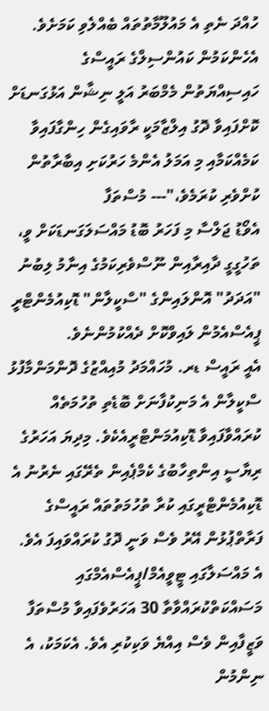ހުއްދަ ނެތި އެ މައުލޫމާތުތައް ބެއްލެވި ކަމަށެވެ.
އެހެންކަމުން ކައުންސިލްގެ ރައީސްގެ ހައިސިއްޔަތުން މެމްބަރު އަލީ ނިޝާން އަޅުގަނޑަށް ކޮށްފައިވާ ދޮގު އިލްޒާމަކީ ރާވައިގެން ހިންގާފައިވާ ކަމެއްކަމާއި މި އަމަލު އެންމެ ހަރުކަށި އިބާރާތުން ކުށްވެރި ކުރަމެވެ،"--- މުސްތަފާ
އެވޯޑު ޖަލްސާ މި ފަހަރު ބޮޑު މައްސަލަގަނޑަކަށް ވީ، ތަހުގީގީ ދާއިރާއިން ނޫސްވެރިކަމުގެ އިނާމު ލިބުނު "އަދަދު" އޮންލައިންގެ "ސްކީލާން" ޑޮކިއުމެންޓްރީ ޕީއެސްއެމުން ލައިވްކޮށް ދެއްކުމުންނެވެ.
އެއީ ރައީސް ޑރ. މުހައްމަދު މުއިއްޒުގެ ދޮންމަންމާފުޅު ސްކީލާން އެ މަނިކުފާނަށް ބޮޑެތި ތުހުމަތެއް ކުރައްވާފައިވާ ޑޮކިއުމަންޓްރީއެކެވެ. މިދިޔަ އަހަރުގެ ރިޔާސީ އިންތިހާބުގެ ކެމްޕެއިން ތެރޭގައި ނެރުނު އެ ޑޮކިއުމެންޓްރީގައި ކުރާ ތުހުމަތުތައް ރައީސްގެ ފަރާތްޕުޅުން އޭރު ވެސް ވަނީ ދޮގު ކުރައްވައިފަ އެވެ.
އެ މައްސަލާގައި ޓީވީއެމް/ޕީއެސްއެމްގައި މަސައްކަތްކުރައްވާތާ 30 އަހަރުވެފައިވާ މުސްތަފާ ވަޒީފާއިން ވެސް އިއްޔެ ވަކިކުރި އެވެ. އެކަމަކު، އެ ނިންމުން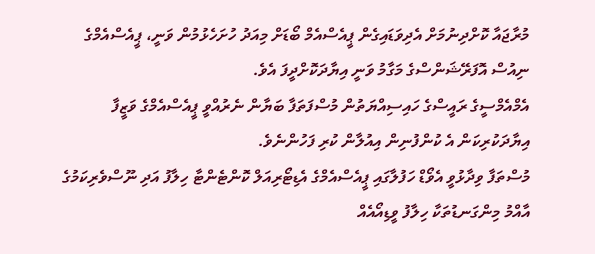މުރާޖައާ ކޮށްދިނުމަށް އެދިވަޑައިގެން ޕީއެސްއެމް ބޯޑަށް މިއަދު ހުށަހެޅުމުން ވަނީ، ޕީއެސްއެމްގެ ނިއުސް އޮފަރޭޝަންސްގެ މަގާމު ވަނީ އިޔާދަކޮށްދީފަ އެވެ.
އެމްއެމްސީގެ ރައީސްގެ ހައިސިއްޔަތުން މުސްފަތަފާ ބަޔާން ނެރުއްވީ ޕީއެސްއެމްގެ ވަޒީފާ އިޔާދަކުރިކަން އެ ކުންފުނިން އިއުލާން ކުރި ފަހުންނެވެ.
މުސްތަފާ ވިދާޅުވީ އެވޯޑް ހަފުލާގައި ޕީއެސްއެމްގެ އެޑިޓޯރިއަލް ކޮންޓެންޓާ ހިލާފު އަދި ނޫސްވެރިކަމުގެ އާއްމު މިންގަނޑުތަކާ ހިލާފު ވީޑިއޯއެއް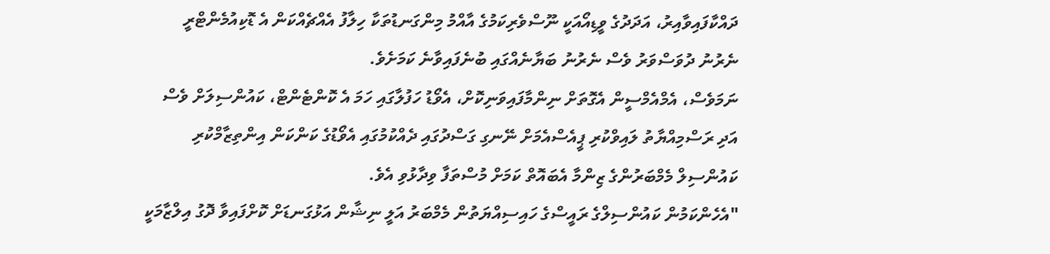ދައްކާފައިވާއިރު، އަދަދުގެ ވީޑިއޯއަކީ ނޫސްވެރިކަމުގެ އާއްމު މިންގަނޑުތަކާ ހިލާފު އެއްޗެއްކަން އެ ޑޮކިއުމެންޓްރީ ނެރުނު ދުވަސްވަރު ވެސް ނެރުނު ބަޔާނެއްގައި ބުނެފައިވާނެ ކަމަށެވެ.
ނަމަވެސް، އެމްއެމްސީން އެގޮތަށް ނިންމާފައިވަނިކޮށް، އެވޯޑު ހަފުލާގައި ހަމަ އެ ކޮންޓެންޓް، ކައުންސިލަށް ވެސް އަދި ރަސްމިއްޔާތު ލައިވްކުރި ޕީއެސްއެމަށް ނޭނގި ގަސްދުގައި ދެއްކުމުގައި އެވޯޑުގެ ކަންކަން އިންތިޒާމްކުރި ކައުންސިލް މެމްބަރުންގެ ޒިންމާ އެބައޮތް ކަމަށް މުސްތަފާ ވިދާޅުވި އެވެ.
"އެހެންކަމުން ކައުންސިލްގެ ރައީސްގެ ހައިސިއްޔަތުން މެމްބަރު އަލީ ނިޝާން އަޅުގަނޑަށް ކޮށްފައިވާ ދޮގު އިލްޒާމަކީ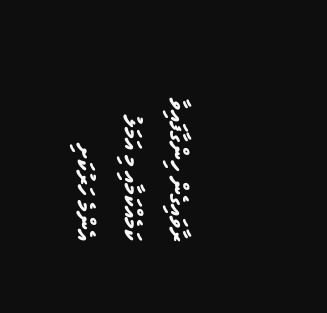ރާވައިގެން ހިންގާފައިވާ ކަމެއްކަމާއި މި އަމަލު އެންމެ ހަރުކަށި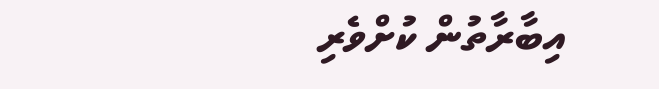އިބާރާތުން ކުށްވެރި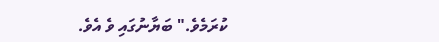ކުރަމެވެ." ބަޔާނުގައި ވެ އެވެ.